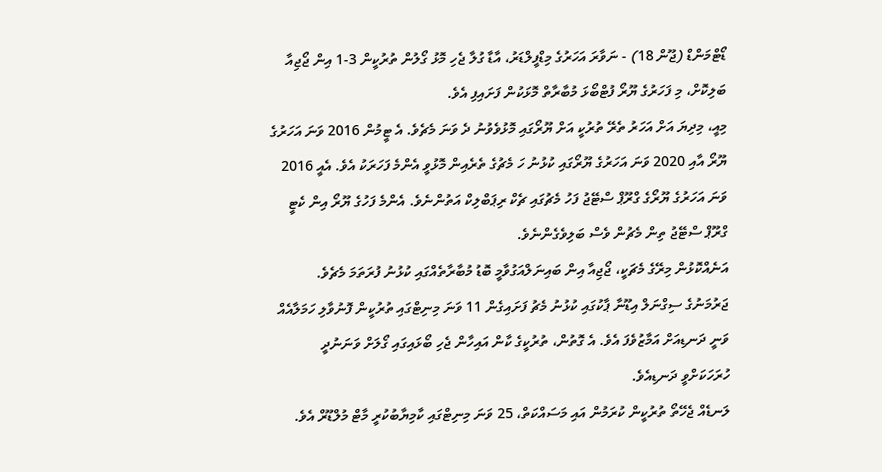ޑޯޓްމަންޑް (ޖޫން 18) - ނަވާރަ އަހަރުގެ މިޑްފީލްޑަރު، އާޑާ ގުލާ ޖެހި މޮޅު ގޯލުން ތުރުކީން 3-1 އިން ޖޯޖިއާ ބަލިކޮށް، މި ފަހަރުގެ ޔޫރޯ ފުޓްބޯޅަ މުބާރާތް މޮޅަކުން ފަށައިފި އެވެ.
މިއީ، މިދިޔަ އަށް އަހަރު ތެރޭ ތުރުކީ އަށް ޔޫރޯގައި މޮޅުވެވުނު ދެ ވަނަ މެޗެވެ. އެ ޓީމުން 2016 ވަނަ އަހަރުގެ ޔޫރޯ އާއި 2020 ވަނަ އަހަރުގެ ޔޫރޯގައި ކުޅުނު ހަ މެޗުގެ ތެރެއިން މޮޅުވީ އެންމެ ފަހަރަކު އެވެ. އެއީ 2016 ވަނަ އަހަރުގެ ޔޫރޯގެ ގްރޫޕް ސްޓޭޖު ފަހު މެޗުގައި ޗެކް ރިޕަބްލިކް އަތުންނެވެ. އެންމެ ފަހުގެ ޔޫރޯ އިން ކެޓީ ގްރޫޕް ސްޓޭޖު ތިން މެޗުން ވެސް ބަލިވެގެންނެވެ.
އަނެއްކޮޅުން މިރޭގެ މެޗަކީ، ޖޯޖިއާ އިން ބައިނަލްއަގުވާމީ ބޮޑު މުބާރާތެއްގައި ކުޅުނު ފުރަތަމަ މެޗެވެ.
ޖަރުމަނުގެ ސިގްނަލް އިޑޫނާ ޕާކުގައި ކުޅުނު މެޗު ފަށައިގެން 11 ވަނަ މިނިޓްގައި ތުރުކީން ފޮނުވާލި ހަމަލާއެއް ވަނީ ދަނޑިއަށް އަމާޒުވެފަ އެވެ. އެ ގޮތުން، ތުރުކީގެ ކާން އައިހާން ޖެހި ބޯޅައިގައި ގޯލަށް ވަނަނުދީ ހުރަހަކަށްވީ ދަނޑިއެވެ.
ލަނޑެއް ޖެހޭތޯ ތުރުކީން ކުރަމުން އައި މަސައްކަތް، 25 ވަނަ މިނިޓްގައި ކާމިޔާބުކުރީ މާޓް މުލްޑޫރް އެވެ.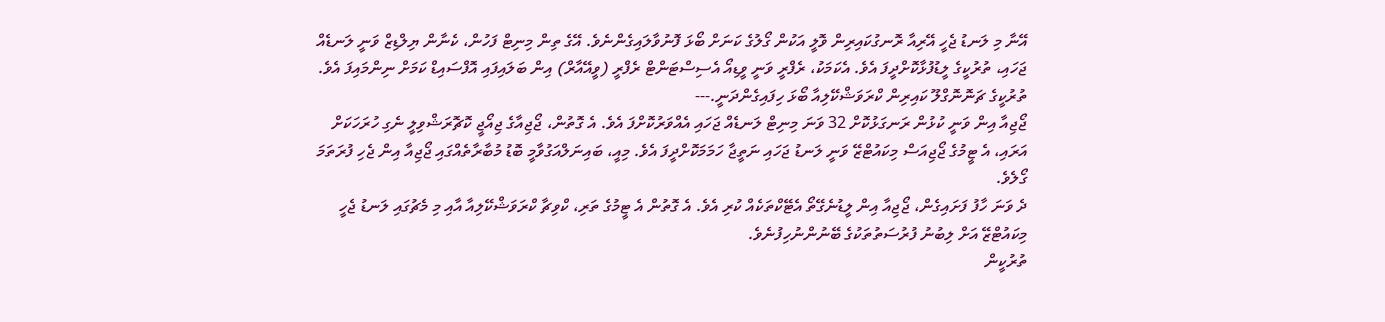އޭނާ މި ލަނޑު ޖެހީ އޭރިއާ ރޮނގުކައިރިން ވޮލީ އަކުން ގޯލުގެ ކަނަށް ބޯޅަ ފޮނުވާލައިގެންނެވެ. އޭގެ ތިން މިނިޓް ފަހުން، ކެނާން ޔިލްޑިޒް ވަނީ ލަނޑެއް ޖަހައި، ތުރުކީގެ ލީޑުފުޅާކޮށްދީފަ އެވެ. އެކަމަކު، ރެފްރީ ވަނީ ވީޑިއޯ އެސިސްޓަންޓް ރެފްރީ (ވީއޭއާރް) އިން ބަލައިފައި އޮފްސައިޑް ކަމަށް ނިންމައިފަ އެވެ.
ތުރުކީގެ ޗަނޮނޮގްލޫ ކައިރިން ކްރަވަޝްކޭލިއާ ބޯޅަ ހިފައިގެންދަނީ.---
ޖޯޖިއާ އިން ވަނީ ކުޅުން ރަނގަޅުކޮށް 32 ވަނަ މިނިޓް ލަނޑެއް ޖަހައި އެއްވަރުކޮށްފަ އެވެ. އެ ގޮތުން، ޖޯޖިއާގެ ޖިއޯޖީ ކޮޗޮރަޝްވިލީ ނެގި ހުރަހަކަށް އަރައި، އެ ޓީމުގެ ޖޯޖިއަސް މިކައުޓްޒޭ ވަނީ ލަނޑު ޖަހައި ނަތީޖާ ހަމަމަކޮށްދީފަ އެވެ. މިއީ، ބައިނަލްއަގުވާމީ ބޮޑު މުބާރާތެއްގައި ޖޯޖިއާ އިން ޖެހި ފުރަތަމަ ގޯލެވެ.
ދެ ވަނަ ހާފު ފަށައިގެން، ޖޯޖިއާ އިން ލީޑުނެގޭތޯ އެޓޭކްތަކެއް ކުރި އެވެ. އެ ގޮތުން އެ ޓީމުގެ ތަރި، ކްވިޗާ ކްރަވަޝްކޭލިއާ އާއި މި މެޗުގައި ލަނޑު ޖެހީ މިކައުޓްޒޭ އަށް ލިބުނު ފުރުސަތުތަކުގެ ބޭނުންނުހިފުނެވެ.
ތުރުކީން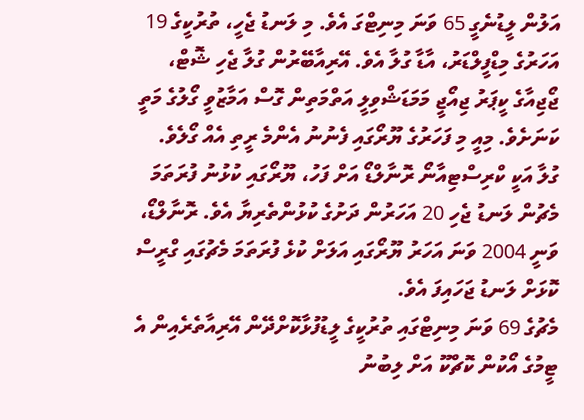އަލުން ލީޑުނެގީ 65 ވަނަ މިނިޓްގަ އެވެ. މި ލަނޑު ޖެހީ، ތުރުކީގެ 19 އަހަރުގެ މިޑްފީލްޑަރު، އާޑާ ގުލާ އެވެ. އޭރިއާބޭރުން ގުލާ ޖެހި ޝޮޓް، ޖޯޖިއާގެ ކީޕަރު ޖިއޯޖީ މަމަޑަޝްވިލީ އަތްމަތިން ގޮސް އަމާޒުވީ ގޯލުގެ މަތީ ކަނަށެވެ. މިއީ މި ފަހަރުގެ ޔޫރޯގައި ފެނުނު އެންމެ ރީތި އެއް ގޯލެވެ.
ގުލާ އަކީ ކްރިސްޓިއާނޯ ރޮނާލްޑޯ އަށް ފަހު، ޔޫރޯގައި ކުޅުނު ފުރަތަމަ މެޗުން ލަނޑު ޖެހި 20 އަހަރުން ދަށުގެ ކުޅުންތެރިޔާ އެވެ. ރޮނާލްޑޯ، ވަނީ 2004 ވަނަ އަހަރު ޔޫރޯގައި އަލަށް ކުޅެ ފުރަތަމަ މެޗުގައި ގްރީސް ކޮޅަށް ލަނޑު ޖަހައިފަ އެވެ.
މެޗުގެ 69 ވަނަ މިނިޓްގައި ތުރުކީގެ ލީޑުފުޅާކޮށްދޭން އޭރިއާތެރެއިން އެ ޓީމުގެ އޯކުން ކޮޗްކޫ އަށް ލިބުނު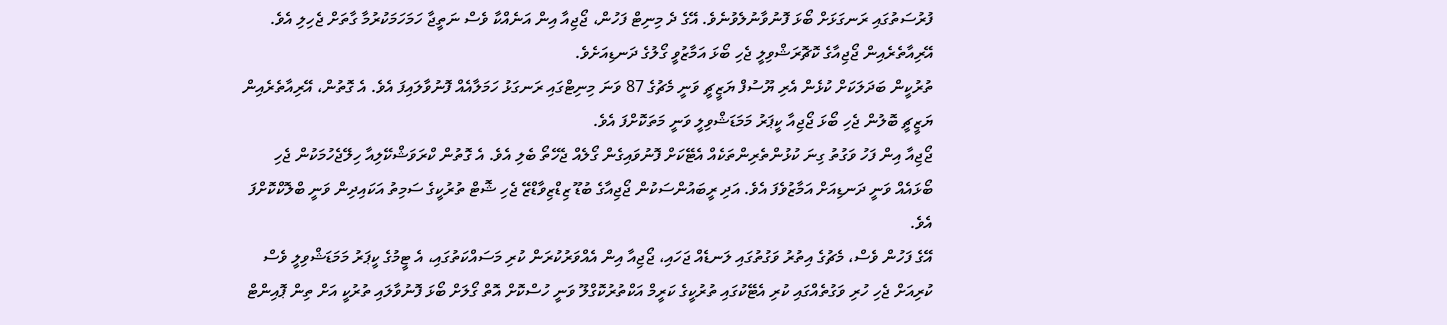ފުރުސަތުގައި ރަނގަޅަށް ބޯޅަ ފޮނުވާނުލެވުނެވެ. އޭގެ ދެ މިނިޓް ފަހުން، ޖޯޖިއާ އިން އަނެއްކާ ވެސް ނަތީޖާ ހަމަހަމަކުރުމާ ގާތަށް ޖެހިލި އެވެ. އޭރިއާތެރެއިން ޖޯޖިއާގެ ކޮޗޮރަޝްވިލީ ޖެހި ބޯޅަ އަމާޒުވީ ގޯލުގެ ދަނޑިއަށެވެ.
ތުރުކީން ބަދަލަކަށް ކުޅެން އެރި ޔޫސުފް ޔަޒީޗީ ވަނީ މެޗުގެ 87 ވަނަ މިނިޓްގައި ރަނގަޅު ހަމަލާއެއް ފޮނުވާލައިފަ އެވެ. އެ ގޮތުން، އޭރިއާތެރެއިން ޔަޒީޗީ ބޮލުން ޖެހި ބޯޅަ ޖޯޖިއާ ކީޕަރު މަމަޑަޝްވިލީ ވަނީ މަތަކޮށްފަ އެވެ.
ޖޯޖިއާ އިން ފަހު ވަގުތު ގިނަ ކުޅުންތެރިންތަކެއް އެޓޭކަށް ފޮނުވައިގެން ގޯލެއް ޖެހޭތޯ ބެލި އެވެ. އެ ގޮތުން ކްރަވަޝްކޭލިއާ ހިލޭޖެހުމަކުން ޖެހި ބޯޅައެއް ވަނީ ދަނޑިއަށް އަމާޒުވެފަ އެވެ. އަދި ރީބައުންސަކުން ޖޯޖިއާގެ ބުޑޫ ޒިޑްޒިވާޑްޒޭ ޖެހި ޝޮޓް ތުރުކީގެ ސަމިތު އަކައިދިން ވަނީ ބްލޮކްކޮށްފަ އެވެ.
އޭގެ ފަހުން ވެސް، މެޗުގެ އިތުރު ވަގުތުގައި ލަނޑެއް ޖަހައި، ޖޯޖިއާ އިން އެއްވަރުކުރަން ކުރި މަސައްކަތުގައި، އެ ޓީމުގެ ކީޕަރު މަމަޑަޝްވިލީ ވެސް ކުރިއަށް ޖެހި ހުރި ވަގުތެއްގައި ކުރި އެޓޭކުގައި ތުރުކީގެ ކަރީމް އަކްތުރުކޮގްލޫ ވަނީ ހުސްކޮށް އޮތް ގޯލަށް ބޯޅަ ފޮނުވާލައި ތުރުކީ އަށް ތިން ޕޮއިންޓް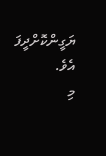ޔަގީންކޮށްދީފަ އެވެ.
މި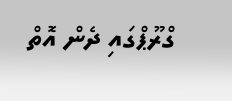ގްރޫޕްގައި ދެން އޮތް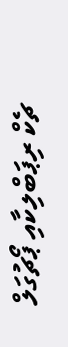ޗެކް ރިޕަބްލިކާއި ޕޯޗުގަލް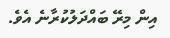އިން މިރޭ ބައްދަލުކުރާނެ އެވެ.